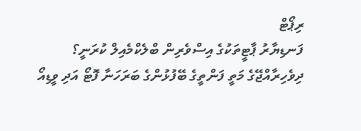ރިޕޯޓް
ފަނޑިޔާރު ޕާޓީތަކުގެ އިސްވެރިން ބްލެކްމެއިލް ކުރަނީ؟
ދިވެހިރާއްޖޭގެ މަތީ ފަންތީގެ ބޭފުޅުންގެ ބަރަހަނާ ފޮޓޯ އަދި ވީޑިއޯ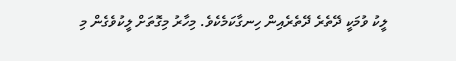ލީކު ވުމަކީ ދޭތެރެ ދޭތެރެއިން ހިނގާކަމެކެވެ. މިހާރު މިގޮތަށް ލީކުވެގެން މި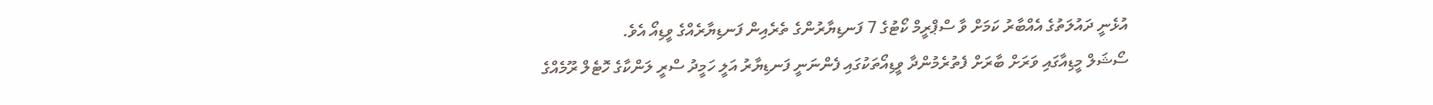އުޅެނީ ދައުލަތުގެ އެއްބާރު ކަމަށް ވާ ސްޕްރީމް ކޯޓުގެ 7 ފަނޑިޔާރުންގެ ތެރެއިން ފަނޑިޔާރެއްގެ ވީޑިއޯ އެވެ.
ސޯޝަލް މީޑިއާގައި ވަރަށް ބާރަށް ފެތުރެމުންދާ ވީޑިއޯތަކުގައި ފެންނަނީ ފަނޑިޔާރު އަލީ ހަމީދު ސްރީ ލަންކާގެ ހޮޓެލް ރޫމެއްގެ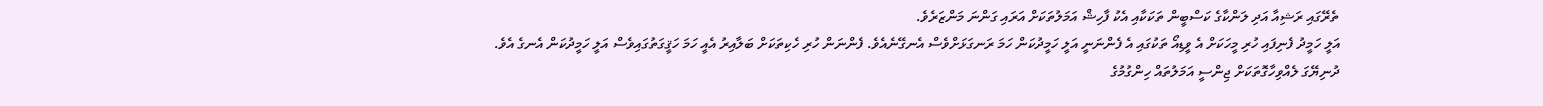ތެރޭގައި ރަޝިއާ އަދި ލަންކާގެ ކަސްބީން ތަކަކާއި އެކު ފާހިޝް އަމަލުތަކަށް އަރައި ގަންނަ މަންޒަރެވެ.
އަލީ ހަމީދު ފެނިފައި ހުރި މީހަކަށް އެ ވީޑިއޯ ތަކުގައި އެ ފެންނަނީ އަލީ ހަމީދުކަން ހަމަ ރަނގަޅަށްވެސް އެނގޭނެއެވެ. ފެންނަން ހުރި ހެކިތަކަށް ބަލާއިރު އެއީ ހަމަ ހަޤީގަތުގައިވެސް އަލީ ހަމީދުކަން އެނގެ އެވެ.
ދުނިޔޭގަ ލެއްވިހާގޮތަކަށް ޖިންސީ އަމަލުތައް ހިންގުމުގެ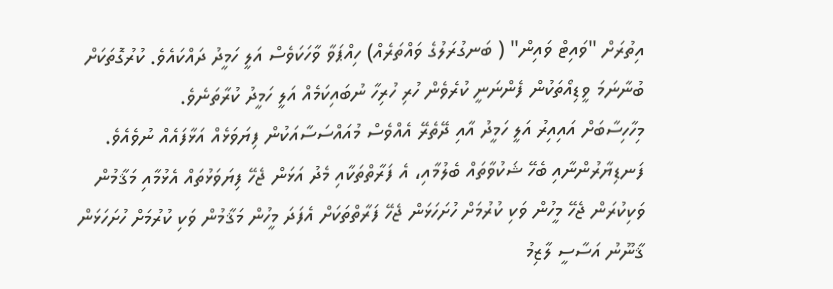އިތުރަށް "ވައިޓް ވައިން" ( ބަނގުރަލުގެ ވައްތަރެއް) ހިއްޕަވާ ވާހަކަވެސް އަލީ ހަމީދު ދައްކައެވެ. ކުރުގޮތަކަށް ބުނާނަމަ ވީޑިއޯތަކުން ފެންނަނީ ކުރެވެން ހުރި ހުރިހާ ނުބައިކަމެއް އަލީ ހަމީދު ކުރާތަނެވެ.
މިހާހިސާބަށް އައިއިރު އަލީ ހަމީދު އާއި ދޭތެރޭ އެއްވެސް މުއައްސަސާއަކުން ފިޔަވަޅެއް އަޅާފައެއް ނުވެއެވެ. ފަނޑިޔާރުންނާއި ބެހޭ ޝަކުވާތައް ބެލުމާއި، އެ ފަރާތްތަކާއި މެދު އަޅަން ޖެހޭ ފިޔަވަޅުތައް އެޅުމާއި މަޤާމުން ވަކިކުރަން ޖެހޭ މީހުން ވަކި ކުރުމަށް ހުށަހަޅަން ޖެހޭ ފަރާތްތަކަށް އެފަދަ މީހުން މަޤާމުން ވަކި ކުރުމަށް ހުށަހަޅަން ޤާނޫނު އަސާސީ ލާޒިމު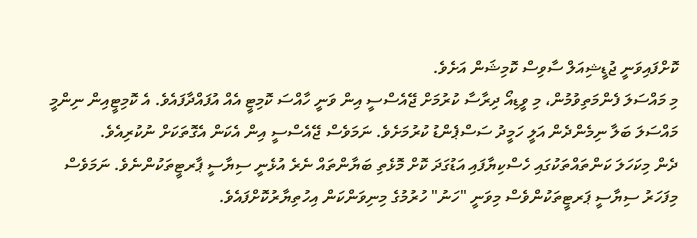ކޮށްފައިވަނީ ޖުޑީޝިއަލް ސާވިސް ކޮމިޝަން އަށެވެ.
މި މައްސަލަ ފެންމަތިވުމުން، މި ވީޑިއޯ ދިރާސާ ކުރުމަށް ޖޭއެސްސީ އިން ވަނީ ހާއްސަ ކޮމިޓީ އެއް އުފައްދާފައެވެ. އެ ކޮމިޓީއިން ނިންމީ މައްސަލަ ބަލާ ނިމެންދެން އަލީ ހަމީދު ސަސްޕެންޑު ކުރުމަށެވެ. ނަމަވެސް ޖޭއެސްސީ އިން އެކަން އެގޮތަކަށް ނުކުރިއެވެ.
ދެން މިކަހަލަ ކަންތައްތަކުގައި ހެސްކިޔާފައި އަޑުގަދަ ކޮށް މޮޅެތި ބަޔާންތައް ނެރެ އުޅެނީ ސިޔާސީ ޕާރޓީތަކުންނެވެ. ނަމަވެސް މިފަހަރު ސިޔާސީ ޕަރޓީތަކުންވެސް މިވަނީ "ހަނު" ހުރުމުގެ މިނިވަންކަން އިހުތިޔާރުކޮށްފައެވެ.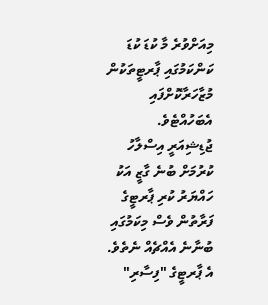މިއަށްވުރެ މާ ކުޑަ ކުޑަ ކަންކަމުގައި ޕާރޓީތަކުން މުޒާހަރާކޮށްފައި އެބަހުއްޓެވެ.
ޖުޑިޝިއަރީ އިސްލާހު ކުރުމަށް ބުނެ ގާޒީ އަކު ހައްޔަރު ކުރި ޕާރޓީގެ ފަރާތުން ވެސް މިކަމުގައި ބުނާނެ އެއްޗެއް ނެތެވެ. އެ ޕާރޓީގެ "ފިސާރި"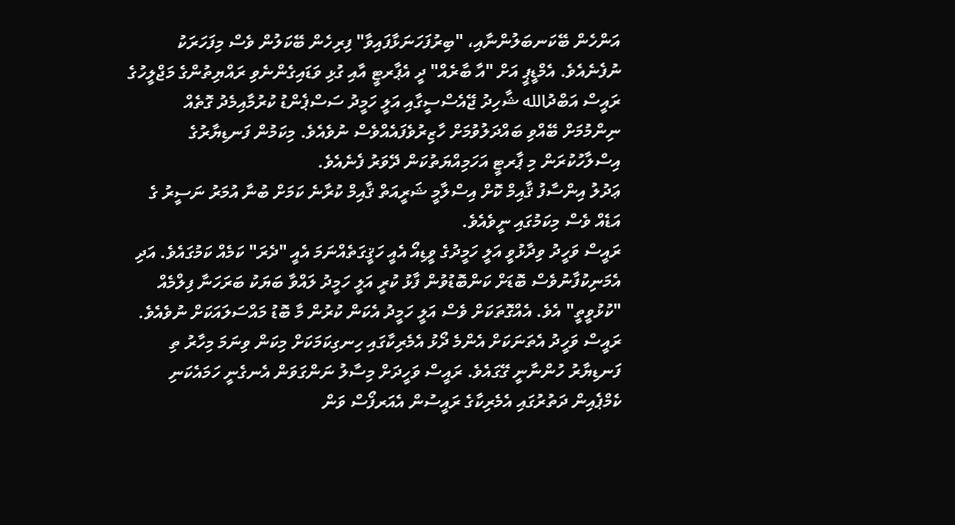އަންހެން ބޭކަނބަލުންނާއި، "ބިރުފަހަނަޅާފައިވާ" ފިރިހެން ބޭކަލުން ވެސް މިފަހަރަކު ނުފެނެއެވެ. އެމްޑީޕީ އަށް "އާ ބާރެއް" ދީ އެޕާރޓީ އާއި ގުޅި ވަޑައިގެންނެވި ރައްޔިތުންގެ މަޖްލީހުގެ ރައީސް އަބްދުالله ޝާހިދު ޖޭއެސްސީގާއި އަލީ ހަމީދު ސަސްޕެންޑު ކުރުމާއިމެދު ގޮތެއް ނިންމުމަށް ބޭއްވި ބައްދަލުވުމަށް ހާޒިރުވެފައެއްވެސް ނުވެއެވެ. މިކަމުން ފަނޑިޔާރުގެ އިސްލާހުކުރަން މި ޕާރޓީ އަހަމިއްޔަތުކަން ދޭވަރު ފެނެއެވެ.
ޢަދުލު އިންސާފު ޤާއިމް ކޮށް އިސްލާމީ ޝަރީއަތް ޤާއިމް ކުރާނެ ކަމަށް ބުނާ އުމަރު ނަސީރު ގެ އަޑެއް ވެސް މިކަމުގައި ނީވެއެވެ.
ރައީސް ވަހީދު ވިދާޅުވީ އަލީ ހަމީދުގެ ވީޑިއޯ އެއީ ހަޤީގަތެއްނަމަ އެއީ "ދެރަ" ކަމެއް ކަމުގައެވެ. އަދި އެމަނިކުފާނުވެސް ބޮޑަށް ކަންބޮޑުވުން ފާޅު ކުރީ އަލީ ހަމީދު ލައްވާ ބަޔަކު ބަރަހަނާ ފިލްމެއް "ކުޅުވީތީ" އެވެ. އެއްގޮތަކަށް ވެސް އަލީ ހަމީދު އެކަން ކުރުން މާ ބޮޑު މައްސަލައަކަށް ނުވެއެވެ.
ރައީސް ވަހީދު އެތަނަކަށް އެންމެ ދޯޅު އެމެރިކާގައި ހިނގިކަމަކަށް މިކަން ވިނަމަ މިހާރު ތި ފަނޑިޔާރު ހުންނާނީ ގޭގައެވެ. ރައީސް ވަހީދަށް މިސާލު ނަންގަވަން އެނގެނީ ހަމައެކަނި ކެމްޕެއިން ދަތުރުގައި އެމެރިކާގެ ރައީސުން އެއަރފޯސް ވަން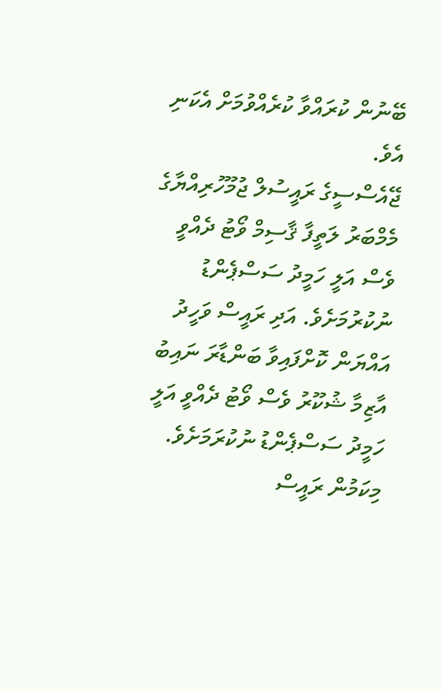ބޭނުން ކުރައްވާ ކުރެއްވުމަށް އެކަނި އެވެ.
ޖޭއެސްސީގެ ރައީސުލް ޖުމޫހުރިއްޔާގެ މެމްބަރު ލަތީފާ ޤާސިމް ވޯޓު ދެއްވީ ވެސް އަލީ ހަމީދު ސަސްޕެންޑު ނުކުރުމަށެވެ. އަދި ރައީސް ވަހީދު އައްޔަން ކޮށްފައިވާ ބަންޑާރަ ނައިބު އާޒިމާ ޝުކޫރު ވެސް ވޯޓު ދެއްވީ އަލީ ހަމީދު ސަސްޕެންޑު ނުކުރަމަށެވެ. މިކަމުން ރައީސް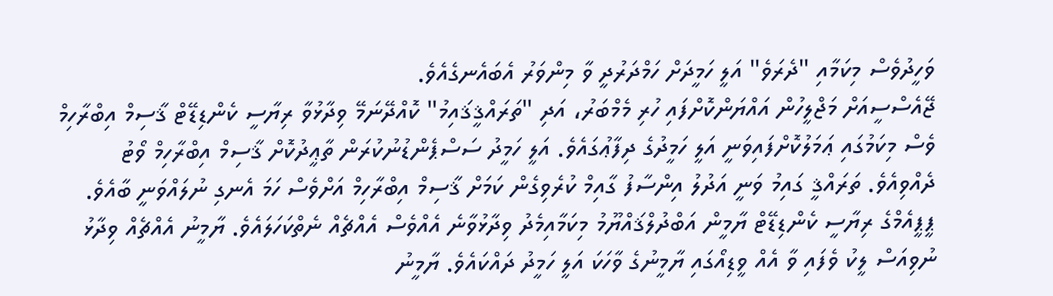ވަހީދުވެސް މިކަމާއި "ދެރަވެ" އަލީ ހަމީދަށް ހަމްދަރުދީ ވާ މިންވަރު އެބައެނގެއެވެ.
ޖޭއެސްސީއަށް މަޖްލީހުން އައްޔަންކޮށްފައި ހުރި މެމްބަރު، އަދި "ތަރައްޤީޤައިމު" ކޮއްދޭނަމޭ ވިދާޅުވާ ރިޔާސީ ކެންޑިޑޭޓް ޤާސިމް އިބްރާހިމް ވެސް މިކަމުގައި ޢަމަލުކޮށްފައިވަނީ އަލީ ހަމީދުގެ ދިފާޢުގައެވެ. އަލީ ހަމީދު ސަސްޕެންޑުނުކުރަން ތާޢީދުކޮށް ޤާސިމް އިބްރާހިމް ވޯޓު ދެއްވިއެވެ. ތަރައްޤީ ގައިމު ވަނީ އަދުލު އިންސާފު ގާއިމް ކުރެވިގެން ކަމަށް ޤާސިމް އިބްރާހިމް އަށްވެސް ހަމަ އެނގި ނުލައްވަނީ ބާއެވެ.
ޕީޕީއެމްގެ ރިޔާސީ ކެންޑިޑޭޓް ޔާމީން އަބްދުލްޤައްޔޫމު މިކަމާއިމެދު ވިދާޅުވާނެ އެއްވެސް އެއްޗެއް ނެތްކަހަލައެވެ. ޔާމީނު އެއްޗެއް ވިދާޅު ނުވިއަސް ލީކު ވެފައި ވާ އެއް ވީޑިއޯގައި ޔާމީނުގެ ވާހަކަ އަލީ ހަމީދު ދައްކައެވެ. ޔާމީނު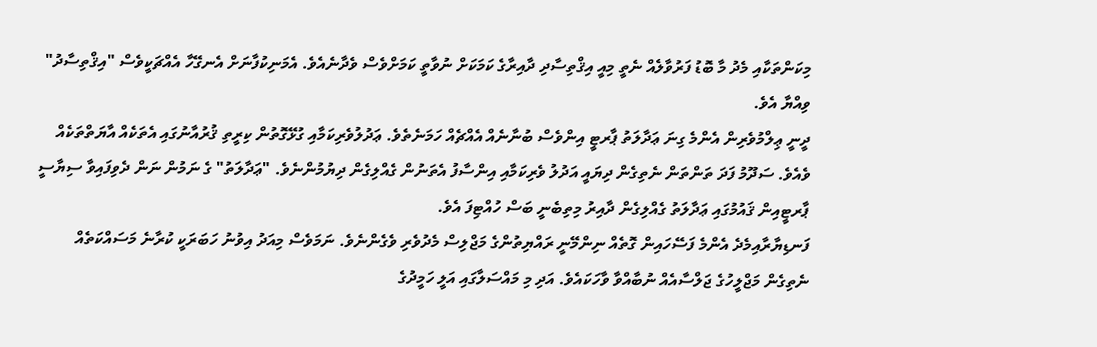މިކަންތަކާއި މެދު މާ ބޮޑު ފަރުވާލެއް ނެތީ މިއީ އިޤްތިސާދި ދާއިރާގެ ކަމަކަށް ނުވާތީ ކަމަށްވެސް ވެދާނެއެވެ. އެމަނިކުފާނަށް އެނގޭހާ އެއްޗަކީވެސް "އިޤްތިސާދު" ވިއްޔާ އެވެ.
ދީނީ ޢިލްމުވެރިން އެންމެ ގިނަ ޢަދާލަތު ޕާރޓީ އިންވެސް ބުނާނެއް އެއްޗެއް ހަމަނެތެވެ. ޢަދުލުވެރިކަމާއި ގުޅޭގޮތުން ކިރީތި ޤުރުއާނުގައި އެތަކެއް އާޔަތްތަކެއް ވެއެވެ. ސަދޫމު ފަދަ ތަންތަން ނެތިގެން ދިޔައީ އަދުލު ވެރިކަމާއި އިންސާފު އެތަނުން ގެއްލިގެން ދިޔުމުންނެވެ. "ޢަދާލަތު" ގެ ނަމުން ނަން ދެވިފައިވާ ސިޔާސީ ޕާރޓީއިން ޤައުމުގައި ޢަދާލަތު ގެއްލިގެން ދާއިރު މިތިބެނީ ބަސް ހުއްޓިފަ އެވެ.
ފަނޑިޔާރާއިމެދެ އެންމެ ފަސޭހައިން ގޮތެއް ނިންމޭނީ ރައްޔިތުންގެ މަޖްލިސް މެދުވެރި ވެގެންނެވެ. ނަމަވެސް މިއަދު އިވުނު ހަބަރަކީ ކުރާނެ މަސައްކަތެއް ނެތިގެން މަޖްލީހުގެ ޖަލްސާއެއް ނުބާއްވާ ވާހަކައެވެ. އަދި މި މައްސަލާގައި އަލީ ހަމީދުގެ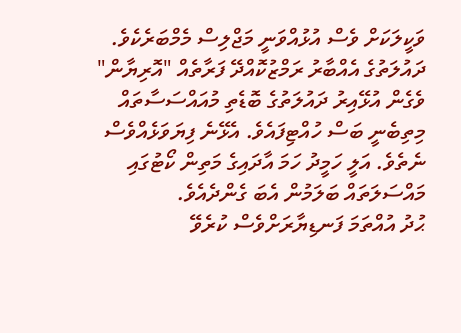ވަކީލަކަށް ވެސް އުޅުއްވަނީ މަޖްލިސް މެމްބަރެކެވެ.
ދައުލަތުގެ އެއްބާރު ރަމްޒުކޮއްދޭ ފަރާތެއް "އޮރިޔާން" ވެގެން އުޅޭއިރު ދައުލަތުގެ ބޮޑެތި މުއައްސަސާތައް މިތިބެނީ ބަސް ހުއްޓިފައެވެ. އެޅޭނެ ފިޔަވަޅެއްވެސް ނެތެވެ. އަލީ ހަމީދު ހަމަ އާދައިގެ މަތިން ކޯޓުގައި މައްސަލަތައް ބަލަމުން އެބަ ގެންދެއެވެ.
ޙުދު އުއްތަމަ ފަނޑިޔާރަށްވެސް ކުރެވޭ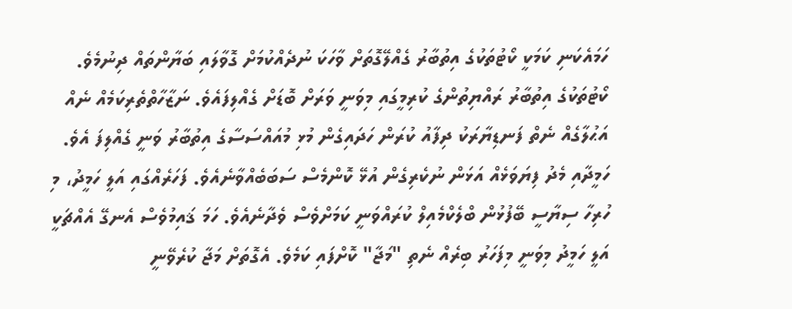ހަމައެކަނި ކަމަކީ ކޯޓުތަކުގެ އިތުބާރު ގެއްލޭގޮތަށް ވާހަކަ ނުދެއްކުމަށް ގޮވާލައި ބަޔާންތައް ދިނުމެވެ. ކޯޓުތަކުގެ އިތުބާރު ރައްޔިތުންގެ ކުރިމީގައި މިވަނީ ވަރަށް ބޮޑަށް ގެއްލިފައެވެ. ނަޒާހާތްތެރިކަމެއް ނެއް އަޙުލާގެއް ނެތް ފަނޑިޔާރަކު ދިފާއު ކުރަން ހަދައިގެން މުޅި މުއައްސަސާގެ އިތުބާރު ވަނީ ގެއްލިފަ އެވެ.
ހަމީދާއި މެދު ފިޔަވަޅެއް އަޅަން ނުކެރިގެން އުޅޭ ކޮންމެސް ސަބަބެއްވާނެއެވެ. ފަހަރެއްގައި އަލީ ހަމީދު، މި ހުރިހާ ސިޔާސީ ބޭފުޅުން ބްލެކްމެއިލް ކުރައްވަނީ ކަމަށްވެސް ވެދާނެއެވެ. ހަމަ ޤައިމުވެސް އެނގޭ އެއްޗަކީ އަލީ ހަމީދު މިވަނީ މިފަހަރު ބިރެއް ނެތި "މަޖާ" ކޮށްފައި ކަމެވެ. އެގޮތަށް މަޖާ ކުރެވޭނީ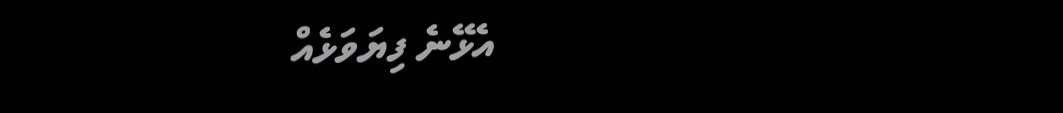އެޅޭނެ ފިޔަވަޅެއް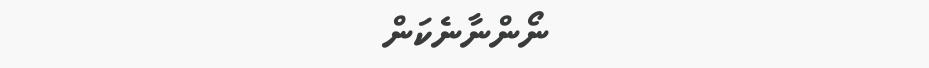ނޯންނާނެކަން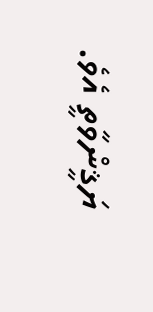ޔަޤީންވާތީ އެވެ.